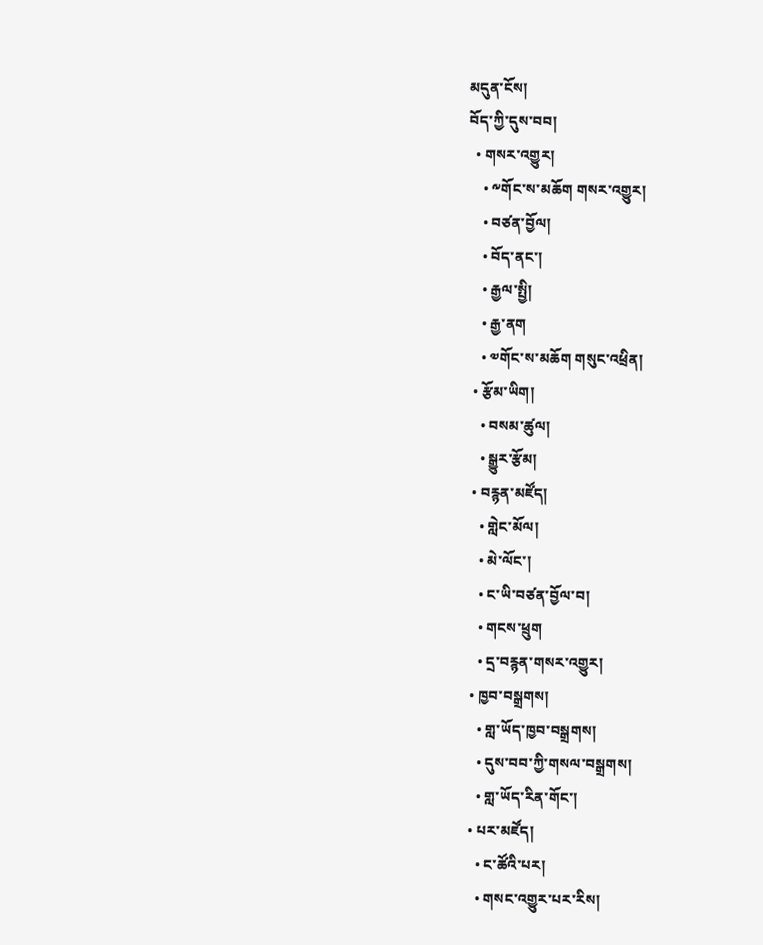མདུན་ངོས།
བོད་ཀྱི་དུས་བབ།
  • གསར་འགྱུར།
    • ༸གོང་ས་མཆོག གསར་འགྱུར།
    • བཙན་བྱོལ།
    • བོད་ནང་།
    • རྒྱལ་སྤྱི།
    • རྒྱ་ནག
    • ༧གོང་ས་མཆོག གསུང་འཕྲིན།
  • རྩོམ་ཡིག།
    • བསམ་ཚུལ།
    • སྒྱུར་རྩོམ།
  • བརྙན་མཛོད།
    • གླེང་མོལ།
    • མེ་ལོང་།
    • ང་ཡི་བཙན་བྱོལ་བ།
    • གངས་ཕྲུག
    • དྲ་བརྙན་གསར་འགྱུར།
  • ཁྱབ་བསྒྲགས།
    • གླ་ཡོད་ཁྱབ་བསྒྲགས།
    • དུས་བབ་ཀྱི་གསལ་བསྒྲགས།
    • གླ་ཡོད་རིན་གོང་།
  • པར་མཛོད།
    • ང་ཚོའི་པར།
    • གསང་འགྱུར་པར་རིས།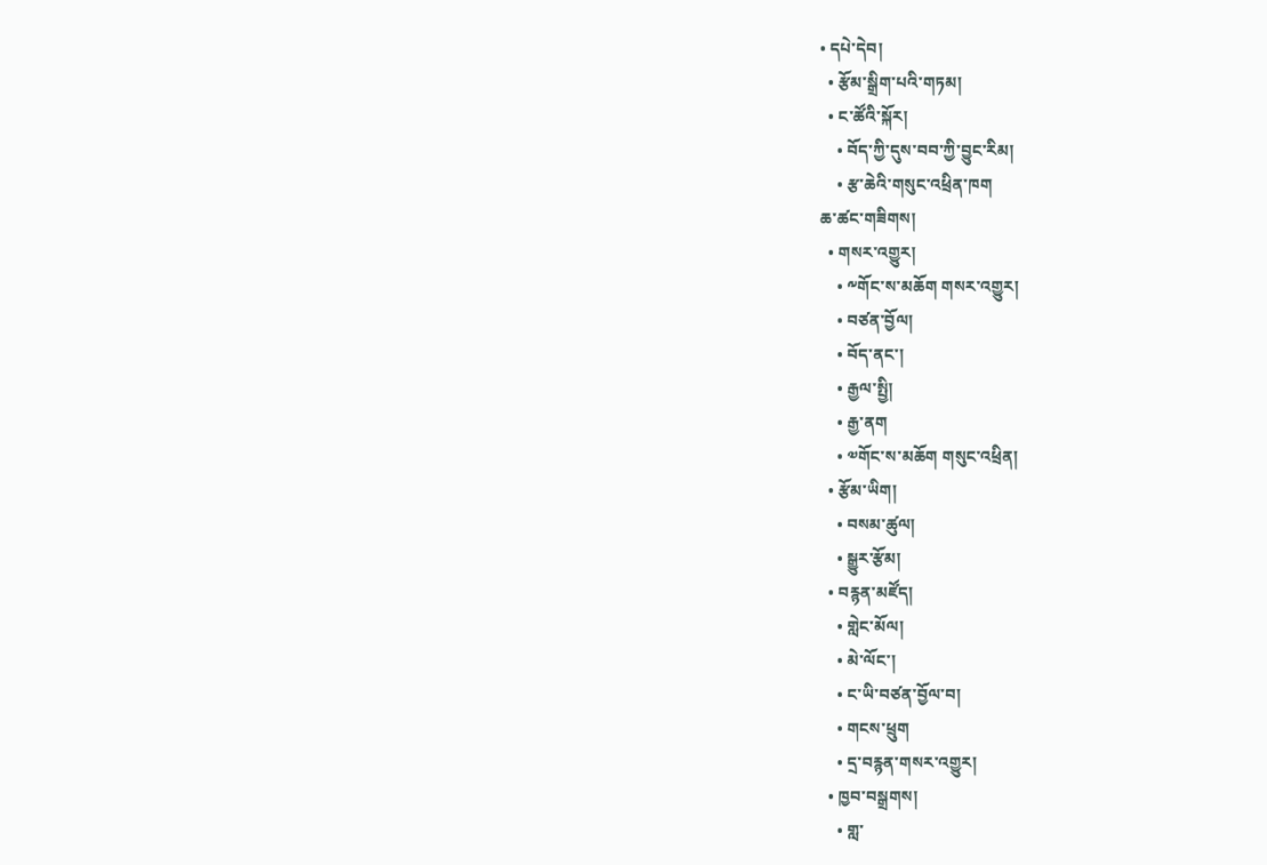• དཔེ་དེབ།
  • རྩོམ་སྒྲིག་པའི་གཏམ།
  • ང་ཚོའི་སྐོར།
    • བོད་ཀྱི་དུས་བབ་ཀྱི་བྱུང་རིམ།
    • རྩ་ཆེའི་གསུང་འཕྲིན་ཁག
ཆ་ཚང་གཟིགས།
  • གསར་འགྱུར།
    • ༸གོང་ས་མཆོག གསར་འགྱུར།
    • བཙན་བྱོལ།
    • བོད་ནང་།
    • རྒྱལ་སྤྱི།
    • རྒྱ་ནག
    • ༧གོང་ས་མཆོག གསུང་འཕྲིན།
  • རྩོམ་ཡིག།
    • བསམ་ཚུལ།
    • སྒྱུར་རྩོམ།
  • བརྙན་མཛོད།
    • གླེང་མོལ།
    • མེ་ལོང་།
    • ང་ཡི་བཙན་བྱོལ་བ།
    • གངས་ཕྲུག
    • དྲ་བརྙན་གསར་འགྱུར།
  • ཁྱབ་བསྒྲགས།
    • གླ་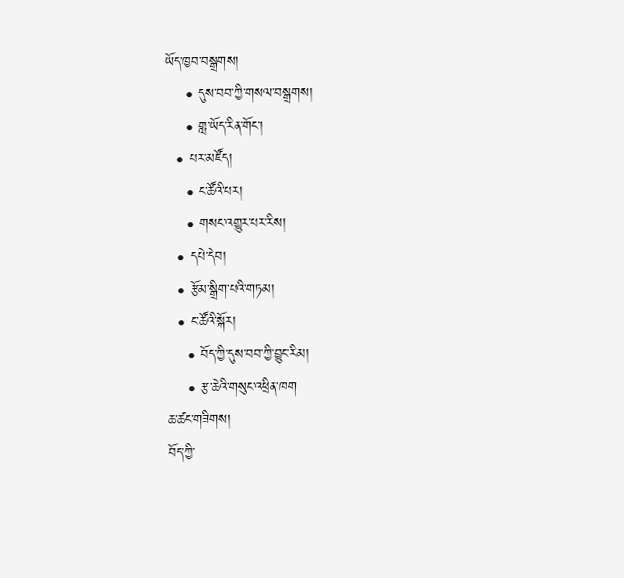ཡོད་ཁྱབ་བསྒྲགས།
    • དུས་བབ་ཀྱི་གསལ་བསྒྲགས།
    • གླ་ཡོད་རིན་གོང་།
  • པར་མཛོད།
    • ང་ཚོའི་པར།
    • གསང་འགྱུར་པར་རིས།
  • དཔེ་དེབ།
  • རྩོམ་སྒྲིག་པའི་གཏམ།
  • ང་ཚོའི་སྐོར།
    • བོད་ཀྱི་དུས་བབ་ཀྱི་བྱུང་རིམ།
    • རྩ་ཆེའི་གསུང་འཕྲིན་ཁག
ཆ་ཚང་གཟིགས།
བོད་ཀྱི་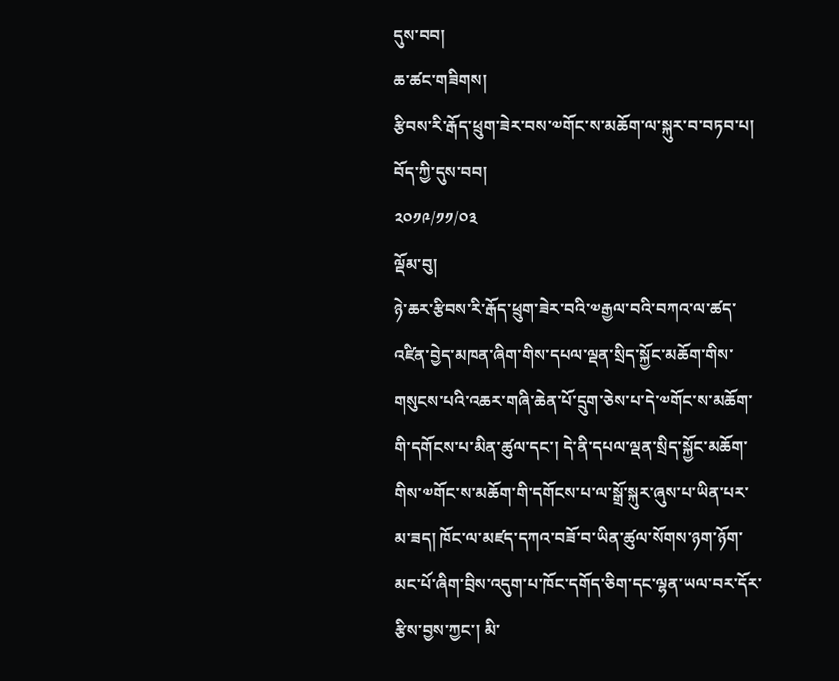དུས་བབ།
ཆ་ཚང་གཟིགས།
རྩིབས་རི་རྒོད་ཕྲུག་ཟེར་བས་༧གོང་ས་མཆོག་ལ་སྐུར་བ་བཏབ་པ།
བོད་ཀྱི་དུས་བབ།
༢༠༡༩/༡༡/༠༣
ལྡོམ་བུ།
ཉེ་ཆར་རྩིབས་རི་རྒོད་ཕྲུག་ཟེར་བའི་༧རྒྱལ་བའི་བཀའ་ལ་ཚད་འཛིན་བྱེད་མཁན་ཞིག་གིས་དཔལ་ལྡན་སྲིད་སྐྱོང་མཆོག་གིས་གསུངས་པའི་འཆར་གཞི་ཆེན་པོ་དྲུག་ཅེས་པ་དེ་༧གོང་ས་མཆོག་གི་དགོངས་པ་མིན་ཚུལ་དང་། དེ་ནི་དཔལ་ལྡན་སྲིད་སྐྱོང་མཆོག་གིས་༧གོང་ས་མཆོག་གི་དགོངས་པ་ལ་སྒྲོ་སྐུར་ཞུས་པ་ཡིན་པར་མ་ཟད། ཁོང་ལ་མཛད་དཀའ་བཟོ་བ་ཡིན་ཚུལ་སོགས་ཉག་ཉོག་མང་པོ་ཞིག་བྲིས་འདུག་པ་ཁོང་དགོད་ཅིག་དང་ལྷན་ཡལ་བར་དོར་རྩིས་བྱས་ཀྱང་། མི་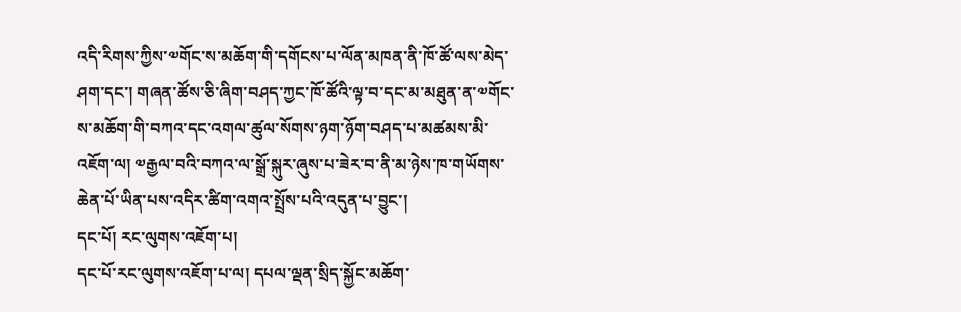འདི་རིགས་ཀྱིས་༧གོང་ས་མཆོག་གི་དགོངས་པ་ལོན་མཁན་ནི་ཁོ་ཚོ་ལས་མེད་ཤག་དང་། གཞན་ཚོས་ཅི་ཞིག་བཤད་ཀྱང་ཁོ་ཚོའི་ལྟ་བ་དང་མ་མཐུན་ན་༧གོང་ས་མཆོག་གི་བཀའ་དང་འགལ་ཚུལ་སོགས་ཉག་ཉོག་བཤད་པ་མཚམས་མི་འཇོག་ལ། ༧རྒྱལ་བའི་བཀའ་ལ་སྒྲོ་སྐུར་ཞུས་པ་ཟེར་བ་ནི་མ་ཉེས་ཁ་གཡོགས་ཆེན་པོ་ཡིན་པས་འདིར་ཚིག་འགའ་སྤྲོས་པའི་འདུན་པ་བྱུང་།
དང་པོ། རང་ལུགས་འཇོག་པ།
དང་པོ་རང་ལུགས་འཇོག་པ་ལ། དཔལ་ལྡན་སྲིད་སྐྱོང་མཆོག་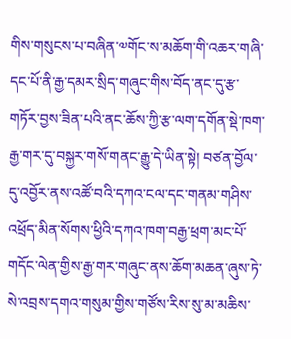གིས་གསུངས་པ་བཞིན་༧གོང་ས་མཆོག་གི་འཆར་གཞི་དང་པོ་ནི་རྒྱ་དམར་སྲིད་གཞུང་གིས་བོད་ནང་དུ་རྩ་གཏོར་བྱས་ཟིན་པའི་ནང་ཆོས་ཀྱི་རྩ་ལག་དགོན་སྡེ་ཁག་རྒྱ་གར་དུ་བསྐྱར་གསོ་གནང་རྒྱུ་དེ་ཡིན་སྟེ། བཙན་བྱོལ་དུ་འབྱོར་ནས་འཚོ་བའི་དཀའ་ངལ་དང་གནམ་གཤིས་འཕྲོད་མིན་སོགས་ཕྱིའི་དཀའ་ཁག་བརྒྱ་ཕྲག་མང་པོ་གདོང་ལེན་གྱིས་རྒྱ་གར་གཞུང་ནས་ཆོག་མཆན་ཞུས་ཏེ་སེ་འབྲས་དགའ་གསུམ་གྱིས་གཙོས་རིས་སུ་མ་མཆིས་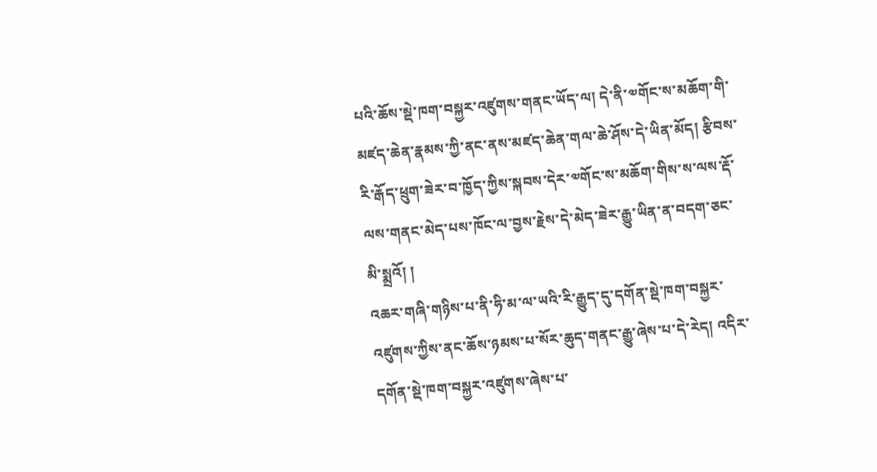པའི་ཆོས་སྡེ་ཁག་བསྐྱར་འཛུགས་གནང་ཡོད་ལ། དེ་ནི་༧གོང་ས་མཆོག་གི་མཛད་ཆེན་རྣམས་ཀྱི་ནང་ནས་མཛད་ཆེན་གལ་ཆེ་ཤོས་དེ་ཡིན་མོད། རྩིབས་རི་རྒོད་ཕྲུག་ཟེར་བ་ཁྱོད་ཀྱིས་སྐབས་དེར་༧གོང་ས་མཆོག་གིས་ས་ལས་རྡོ་ལས་གནང་མེད་པས་ཁོང་ལ་བྱས་རྗེས་དེ་མེད་ཟེར་རྒྱུ་ཡིན་ན་བདག་ཅང་མི་སྨྲའོ། །
འཆར་གཞི་གཉིས་པ་ནི་ཧི་མ་ལ་ཡའི་རི་རྒྱུད་དུ་དགོན་སྡེ་ཁག་བསྐྱར་འཛུགས་ཀྱིས་ནང་ཆོས་ཉམས་པ་སོར་ཆུད་གནང་རྒྱུ་ཞེས་པ་དེ་རེད། འདིར་དགོན་སྡེ་ཁག་བསྐྱར་འཛུགས་ཞེས་པ་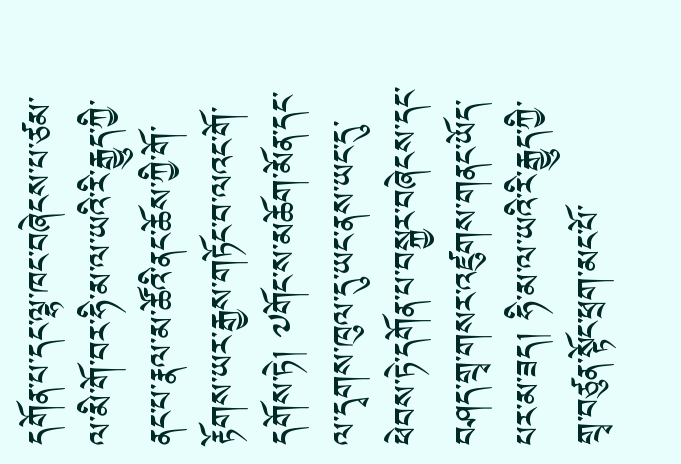དགོན་པ་དང་ལྷ་ཁང་བཞེངས་པ་ཙམ་ལ་མི་གོ་བར་ཧི་མ་ལ་ཡའི་རི་རྒྱུད་ཀྱི་ནང་པ་རྣལ་མ་ཚོའི་ནང་ཆོས་ཀྱི་གོ་རྟོགས་ཡར་རྒྱས་གཏོང་བ་ལའང་གོ་དགོས་ཏེ། ༧གོང་ས་མཆོག་མོན་དང་ལ་དྭགས་ཁུལ་དུ་ཡང་ནས་ཡང་དུ་ཕེབས་ཏེ་དགོན་པ་བསྐྱར་བཞེངས་དང་བཤད་གྲྭ་གསར་འཛུགས་གནང་ཡོད་པར་མ་ཟད། ཧི་མ་ལ་ཡའི་རི་རྒྱུད་ཀྱི་གྲྭ་བཙུན་སྟོང་ཕྲག་མང་པོ་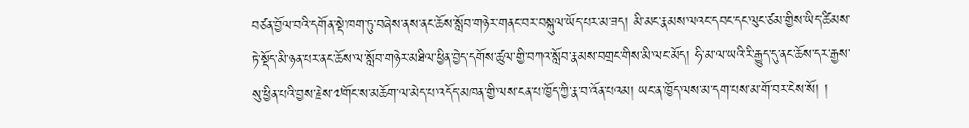བཙན་བྱོལ་བའི་དགོན་སྡེ་ཁག་ཏུ་བཞེས་ནས་ནང་ཆོས་སློབ་གཉེར་གནང་བར་བསྐུལ་ཡོད་པར་མ་ཟད། མི་མང་རྣམས་ལའང་དབང་དང་ལུང་ཙམ་གྱིས་ཡིད་ཚིམས་ཏེ་སྡོད་མི་ཉན་པར་ནང་ཆོས་ལ་སློབ་གཉེར་མཐིལ་ཕྱིན་བྱེད་དགོས་ཚུལ་གྱི་བཀའ་སློབ་རྣམས་བགྲང་གིས་མི་ལང་མོད། ཧི་མ་ལ་ཡའི་རི་རྒྱུད་དུ་ནང་ཆོས་དར་རྒྱས་སུ་ཕྱིན་པའི་བྱས་རྗེས་༧གོང་ས་མཆོག་ལ་མེད་པ་འདོད་མཁན་གྱི་ལས་ངན་པ་ཁྱོད་ཀྱི་རྣ་བ་འོན་པའམ། ཡང་ན་ཁྱོད་ལས་མ་དག་པས་མ་གོ་བར་ངེས་སོ། །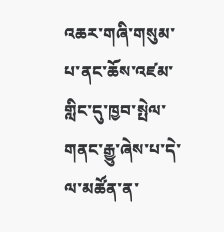འཆར་གཞི་གསུམ་པ་ནང་ཆོས་འཛམ་གླིང་དུ་ཁྱབ་སྤེལ་གནང་རྒྱུ་ཞེས་པ་དེ་ལ་མཚོན་ན་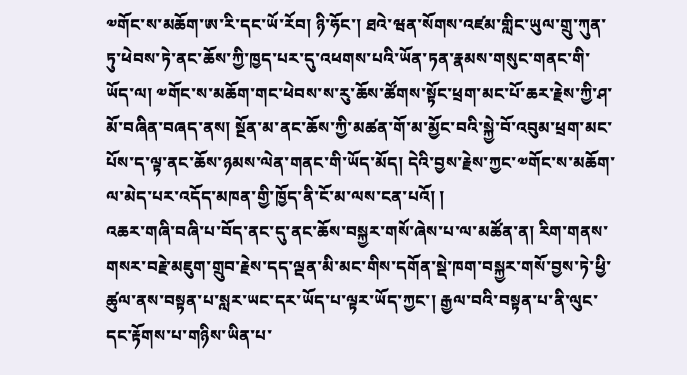༧གོང་ས་མཆོག་ཨ་རི་དང་ཡོ་རོབ། ཉི་ཧོང་། ཐའེ་ཝན་སོགས་འཛམ་གླིང་ཡུལ་གྲུ་ཀུན་ཏུ་ཕེབས་ཏེ་ནང་ཆོས་ཀྱི་ཁྱད་པར་དུ་འཕགས་པའི་ཡོན་ཏན་རྣམས་གསུང་གནང་གི་ཡོད་ལ། ༧གོང་ས་མཆོག་གང་ཕེབས་ས་རུ་ཆོས་ཚོགས་སྟོང་ཕྲག་མང་པོ་ཆར་རྗེས་ཀྱི་ཤ་མོ་བཞིན་བཞད་ནས། སྔོན་མ་ནང་ཆོས་ཀྱི་མཚན་གོ་མ་མྱོང་བའི་སྐྱེ་བོ་འབུམ་ཕྲག་མང་པོས་ད་ལྟ་ནང་ཆོས་ཉམས་ལེན་གནང་གི་ཡོད་མོད། དེའི་བྱས་རྗེས་ཀྱང་༧གོང་ས་མཆོག་ལ་མེད་པར་འདོད་མཁན་གྱི་ཁྱོད་ནི་ངོ་མ་ལས་ངན་པའོ། །
འཆར་གཞི་བཞི་པ་བོད་ནང་དུ་ནང་ཆོས་བསྐྱར་གསོ་ཞེས་པ་ལ་མཚོན་ན། རིག་གནས་གསར་བརྗེ་མཇུག་གྲུབ་རྗེས་དད་ལྡན་མི་མང་གིས་དགོན་སྡེ་ཁག་བསྐྱར་གསོ་བྱས་ཏེ་ཕྱི་ཚུལ་ནས་བསྟན་པ་སླར་ཡང་དར་ཡོད་པ་ལྟར་ཡོད་ཀྱང་། རྒྱལ་བའི་བསྟན་པ་ནི་ལུང་དང་རྟོགས་པ་གཉིས་ཡིན་པ་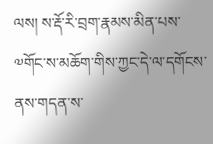ལས། ས་རྡོ་རི་བྲག་རྣམས་མིན་པས་༧གོང་ས་མཆོག་གིས་ཀྱང་དེ་ལ་དགོངས་ནས་གདན་ས་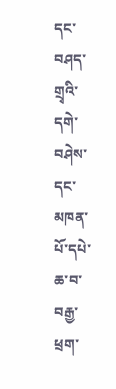དང་བཤད་གྲྭའི་དགེ་བཤེས་དང་མཁན་པོ་དཔེ་ཆ་བ་བརྒྱ་ཕྲག་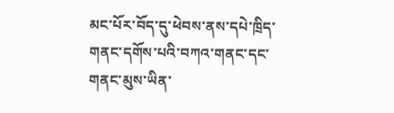མང་པོར་བོད་དུ་ཕེབས་ནས་དཔེ་ཁྲིད་གནང་དགོས་པའི་བཀའ་གནང་དང་གནང་མུས་ཡིན་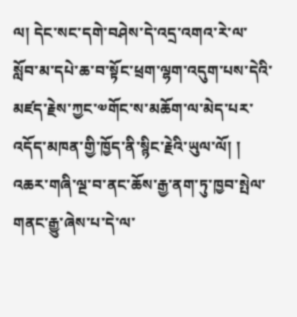ལ། དེང་སང་དགེ་བཤེས་དེ་འདྲ་འགའ་རེ་ལ་སློབ་མ་དཔེ་ཆ་བ་སྟོང་ཕྲག་ལྷག་འདུག་པས་དེའི་མཛད་རྗེས་ཀྱང་༧གོང་ས་མཆོག་ལ་མེད་པར་འདོད་མཁན་གྱི་ཁྱོད་ནི་སྙིང་རྗེའི་ཡུལ་ལོ། །
འཆར་གཞི་ལྔ་བ་ནང་ཆོས་རྒྱ་ནག་ཏུ་ཁྱབ་སྤེལ་གནང་རྒྱུ་ཞེས་པ་དེ་ལ་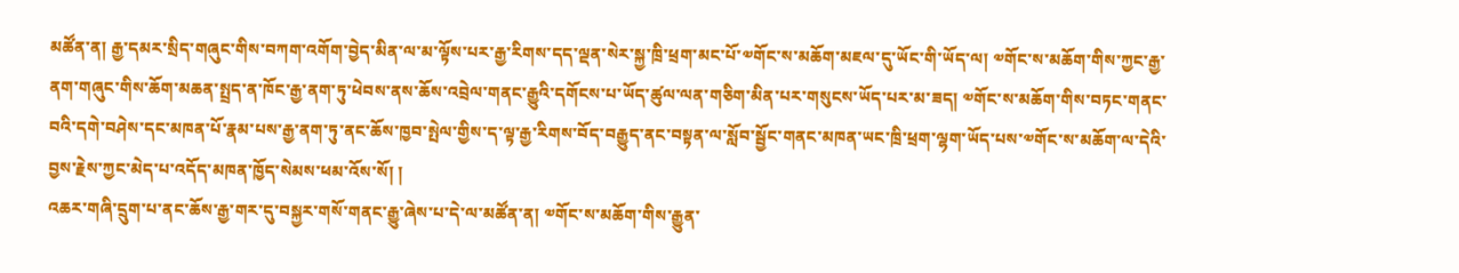མཚོན་ན། རྒྱ་དམར་སྲིད་གཞུང་གིས་བཀག་འགོག་བྱེད་མིན་ལ་མ་ལྟོས་པར་རྒྱ་རིགས་དད་ལྡན་སེར་སྐྱ་ཁྲི་ཕྲག་མང་པོ་༧གོང་ས་མཆོག་མཇལ་དུ་ཡོང་གི་ཡོད་ལ། ༧གོང་ས་མཆོག་གིས་ཀྱང་རྒྱ་ནག་གཞུང་གིས་ཆོག་མཆན་སྤྲད་ན་ཁོང་རྒྱ་ནག་ཏུ་ཕེབས་ནས་ཆོས་འབྲེལ་གནང་རྒྱུའི་དགོངས་པ་ཡོད་ཚུལ་ལན་གཅིག་མིན་པར་གསུངས་ཡོད་པར་མ་ཟད། ༧གོང་ས་མཆོག་གིས་བཏང་གནང་བའི་དགེ་བཤེས་དང་མཁན་པོ་རྣམ་པས་རྒྱ་ནག་ཏུ་ནང་ཆོས་ཁྱབ་སྤེལ་གྱིས་ད་ལྟ་རྒྱ་རིགས་བོད་བརྒྱུད་ནང་བསྟན་ལ་སློབ་སྦྱོང་གནང་མཁན་ཡང་ཁྲི་ཕྲག་ལྷག་ཡོད་པས་༧གོང་ས་མཆོག་ལ་དེའི་བྱས་རྗེས་ཀྱང་མེད་པ་འདོད་མཁན་ཁྱོད་སེམས་ཕམ་འོས་སོ། །
འཆར་གཞི་དྲུག་པ་ནང་ཆོས་རྒྱ་གར་དུ་བསྐྱར་གསོ་གནང་རྒྱུ་ཞེས་པ་དེ་ལ་མཚོན་ན། ༧གོང་ས་མཆོག་གིས་རྒྱུན་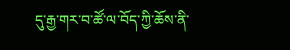དུ་རྒྱ་གར་བ་ཚོ་ལ་བོད་ཀྱི་ཆོས་ནི་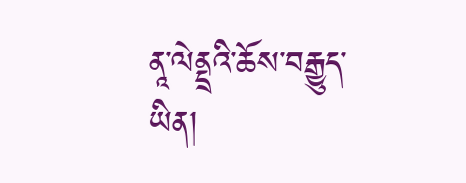ནཱ་ལེནྡྲའི་ཆོས་བརྒྱུད་ཡིན།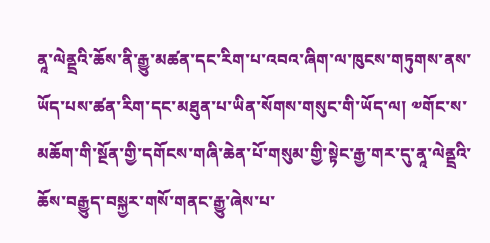ནཱ་ལེནྡྲའི་ཆོས་ནི་རྒྱུ་མཚན་དང་རིག་པ་འབའ་ཞིག་ལ་ཁུངས་གཏུགས་ནས་ཡོད་པས་ཚན་རིག་དང་མཐུན་པ་ཡིན་སོགས་གསུང་གི་ཡོད་ལ། ༧གོང་ས་མཆོག་གི་སྔོན་གྱི་དགོངས་གཞི་ཆེན་པོ་གསུམ་གྱི་སྟེང་རྒྱ་གར་དུ་ནཱ་ལེནྡྲའི་ཆོས་བརྒྱུད་བསྐྱར་གསོ་གནང་རྒྱུ་ཞེས་པ་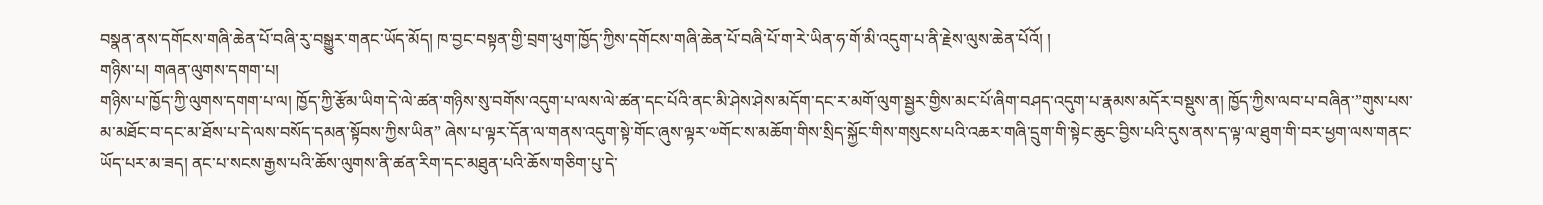བསྣན་ནས་དགོངས་གཞི་ཆེན་པོ་བཞི་རུ་བསྒྱུར་གནང་ཡོད་མོད། ཁ་བྱང་བསྟན་གྱི་བྲག་ཕུག་ཁྱོད་ཀྱིས་དགོངས་གཞི་ཆེན་པོ་བཞི་པོ་ག་རེ་ཡིན་ཧ་གོ་མི་འདུག་པ་ནི་རྗེས་ལུས་ཆེན་པོའོ། །
གཉིས་པ། གཞན་ལུགས་དགག་པ།
གཉིས་པ་ཁྱོད་ཀྱི་ལུགས་དགག་པ་ལ། ཁྱོད་ཀྱི་རྩོམ་ཡིག་དེ་ལེ་ཚན་གཉིས་སུ་བགོས་འདུག་པ་ལས་ལེ་ཚན་དང་པོའི་ནང་མི་ཤེས་ཤེས་མདོག་དང་ར་མགོ་ལུག་སྦྱར་གྱིས་མང་པོ་ཞིག་བཤད་འདུག་པ་རྣམས་མདོར་བསྡུས་ན། ཁྱོད་ཀྱིས་ལབ་པ་བཞིན་”གུས་པས་མ་མཐོང་བ་དང་མ་ཐོས་པ་དེ་ལས་བསོད་དམན་སྟོབས་ཀྱིས་ཡིན” ཞེས་པ་ལྟར་དོན་ལ་གནས་འདུག་སྟེ་གོང་ཞུས་ལྟར་༧གོང་ས་མཆོག་གིས་སྲིད་སྐྱོང་གིས་གསུངས་པའི་འཆར་གཞི་དྲུག་གི་སྟེང་ཆུང་བྱིས་པའི་དུས་ནས་ད་ལྟ་ལ་ཐུག་གི་བར་ཕྱག་ལས་གནང་ཡོད་པར་མ་ཟད། ནང་པ་སངས་རྒྱས་པའི་ཆོས་ལུགས་ནི་ཚན་རིག་དང་མཐུན་པའི་ཆོས་གཅིག་པུ་དེ་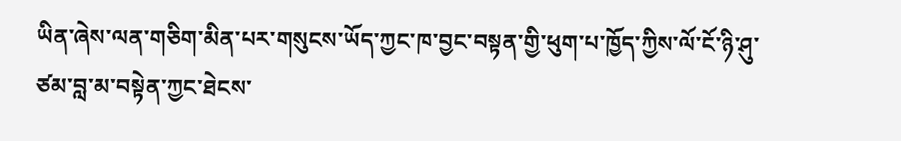ཡིན་ཞེས་ལན་གཅིག་མིན་པར་གསུངས་ཡོད་ཀྱང་ཁ་བྱང་བསྟན་གྱི་ཕུག་པ་ཁྱོད་ཀྱིས་ལོ་ངོ་ཉི་ཤུ་ཙམ་བླ་མ་བསྟེན་ཀྱང་ཐེངས་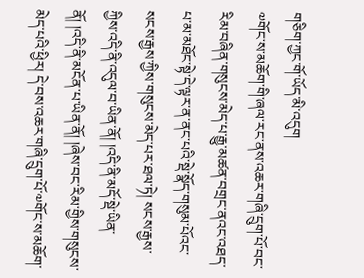གཅིག་ཀྱང་གོ་ཡོད་མི་འདུག
༧གོང་ས་མཆོག་གི་ཞལ་རང་ནས་འཆར་གཞི་དྲུག་པོ་བང་རིམ་བཞིན་གསུངས་མེད་པ་རྒྱུ་མཚན་བགྲང་ནའང་འཐད་པ་མ་མཐོང་སྟེ་དེ་ལྟར་ན་ནང་པའི་སྡེ་སྣོད་གསུམ་པོའང་སངས་རྒྱས་ཀྱིས་གསུངས་མེད་པར་ཐལ་ཏེ། སངས་རྒྱས་ཀྱིས་འདི་ནི་འདུལ་བ་ཡིན་ནོ། །འདི་ནི་མདོ་སྡེ་ཡིན་ནོ། །འདི་ནི་མངོན་པ་ཡིན་ནོ། །ཞེས་བང་རིམ་གྱིས་གསུངས་མེད་པའི་ཕྱིར། དེ་བས་འཆར་གཞི་དྲུག་པོ་༧གོང་ས་མཆོག་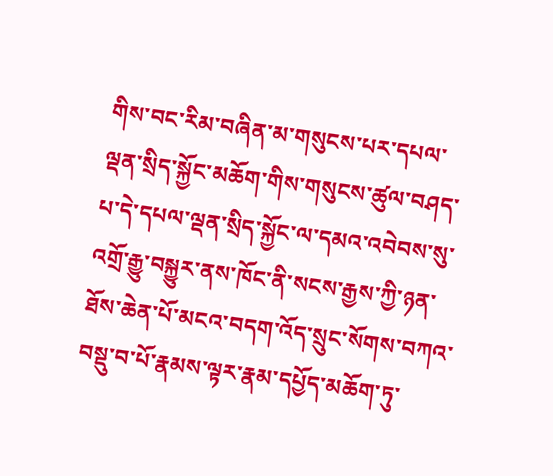གིས་བང་རིམ་བཞིན་མ་གསུངས་པར་དཔལ་ལྡན་སྲིད་སྐྱོང་མཆོག་གིས་གསུངས་ཚུལ་བཤད་པ་དེ་དཔལ་ལྡན་སྲིད་སྐྱོང་ལ་དམའ་འབེབས་སུ་འགྲོ་རྒྱུ་བསྐྱུར་ནས་ཁོང་ནི་སངས་རྒྱས་ཀྱི་ཉན་ཐོས་ཆེན་པོ་མངའ་བདག་འོད་སྲུང་སོགས་བཀའ་བསྡུ་བ་པོ་རྣམས་ལྟར་རྣམ་དཔྱོད་མཆོག་ཏུ་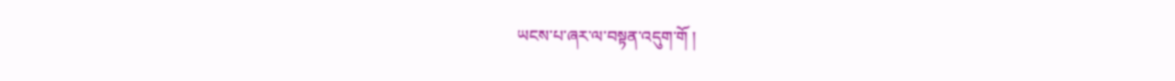ཡངས་པ་ཞར་ལ་བསྟན་འདུག་གོ །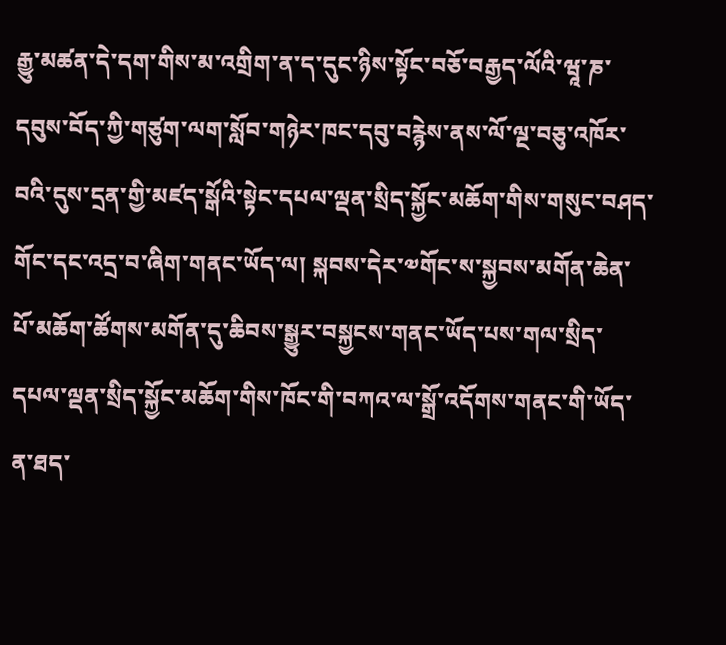རྒྱུ་མཚན་དེ་དག་གིས་མ་འགྲིག་ན་ད་དུང་ཉིས་སྟོང་བཅོ་བརྒྱད་ལོའི་ཝཱ་ཎ་དབུས་བོད་ཀྱི་གཙུག་ལག་སློབ་གཉེར་ཁང་དབུ་བརྙེས་ནས་ལོ་ལྔ་བཅུ་འཁོར་བའི་དུས་དྲན་གྱི་མཛད་སྒོའི་སྟེང་དཔལ་ལྡན་སྲིད་སྐྱོང་མཆོག་གིས་གསུང་བཤད་གོང་དང་འདྲ་བ་ཞིག་གནང་ཡོད་ལ། སྐབས་དེར་༧གོང་ས་སྐྱབས་མགོན་ཆེན་པོ་མཆོག་ཚོགས་མགོན་དུ་ཆིབས་སྒྱུར་བསྐྱངས་གནང་ཡོད་པས་གལ་སྲིད་དཔལ་ལྡན་སྲིད་སྐྱོང་མཆོག་གིས་ཁོང་གི་བཀའ་ལ་སྒྲོ་འདོགས་གནང་གི་ཡོད་ན་ཐད་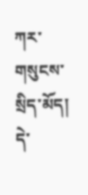ཀར་གསུངས་སྲིད་མོད། དེ་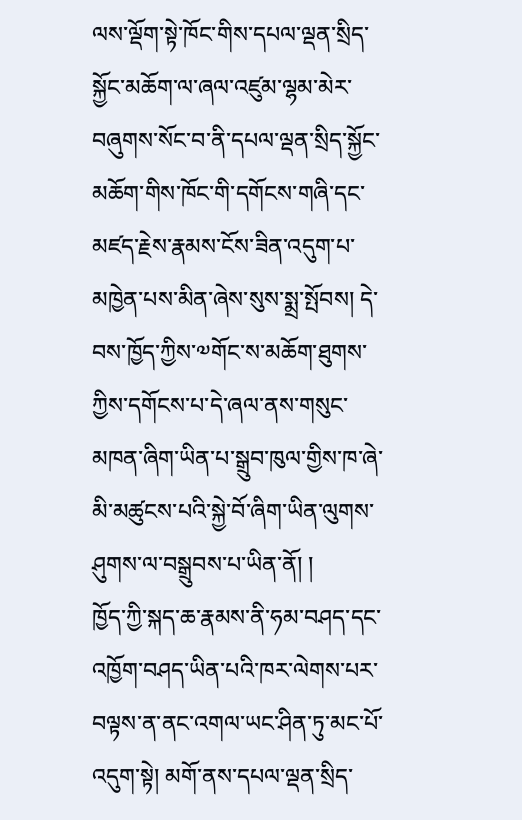ལས་ལྡོག་སྟེ་ཁོང་གིས་དཔལ་ལྡན་སྲིད་སྐྱོང་མཆོག་ལ་ཞལ་འཛུམ་ལྷམ་མེར་བཞུགས་སོང་བ་ནི་དཔལ་ལྡན་སྲིད་སྐྱོང་མཆོག་གིས་ཁོང་གི་དགོངས་གཞི་དང་མཛད་རྗེས་རྣམས་ངོས་ཟིན་འདུག་པ་མཁྱེན་པས་མིན་ཞེས་སུས་སྨྲ་སྤོབས། དེ་བས་ཁྱོད་ཀྱིས་༧གོང་ས་མཆོག་ཐུགས་ཀྱིས་དགོངས་པ་དེ་ཞལ་ནས་གསུང་མཁན་ཞིག་ཡིན་པ་སྒྲུབ་ཁུལ་གྱིས་ཁ་ཞེ་མི་མཚུངས་པའི་སྐྱེ་བོ་ཞིག་ཡིན་ལུགས་ཤུགས་ལ་བསྒྲུབས་པ་ཡིན་ནོ། །
ཁྱོད་ཀྱི་སྐད་ཆ་རྣམས་ནི་ཧམ་བཤད་དང་འཁྱོག་བཤད་ཡིན་པའི་ཁར་ལེགས་པར་བལྟས་ན་ནང་འགལ་ཡང་ཤིན་ཏུ་མང་པོ་འདུག་སྟེ། མགོ་ནས་དཔལ་ལྡན་སྲིད་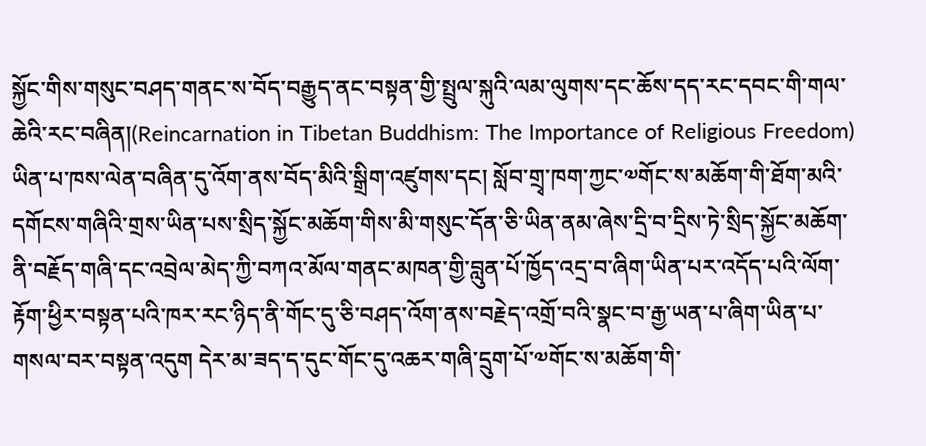སྐྱོང་གིས་གསུང་བཤད་གནང་ས་བོད་བརྒྱུད་ནང་བསྟན་གྱི་སྤྲུལ་སྐུའི་ལམ་ལུགས་དང་ཆོས་དད་རང་དབང་གི་གལ་ཆེའི་རང་བཞིན།(Reincarnation in Tibetan Buddhism: The Importance of Religious Freedom) ཡིན་པ་ཁས་ལེན་བཞིན་དུ་འོག་ནས་བོད་མིའི་སྒྲིག་འཛུགས་དང། སློབ་གྲྭ་ཁག་ཀྱང་༧གོང་ས་མཆོག་གི་ཐོག་མའི་དགོངས་གཞིའི་གྲས་ཡིན་པས་སྲིད་སྐྱོང་མཆོག་གིས་མི་གསུང་དོན་ཅི་ཡིན་ནམ་ཞེས་དྲི་བ་དྲིས་ཏེ་སྲིད་སྐྱོང་མཆོག་ནི་བརྗོད་གཞི་དང་འབྲེལ་མེད་ཀྱི་བཀའ་མོལ་གནང་མཁན་གྱི་བླུན་པོ་ཁྱོད་འདྲ་བ་ཞིག་ཡིན་པར་འདོད་པའི་ལོག་རྟོག་ཕྱིར་བསྟན་པའི་ཁར་རང་ཉིད་ནི་གོང་དུ་ཅི་བཤད་འོག་ནས་བརྗེད་འགྲོ་བའི་སྣང་བ་རྒྱ་ཡན་པ་ཞིག་ཡིན་པ་གསལ་བར་བསྟན་འདུག དེར་མ་ཟད་ད་དུང་གོང་དུ་འཆར་གཞི་དྲུག་པོ་༧གོང་ས་མཆོག་གི་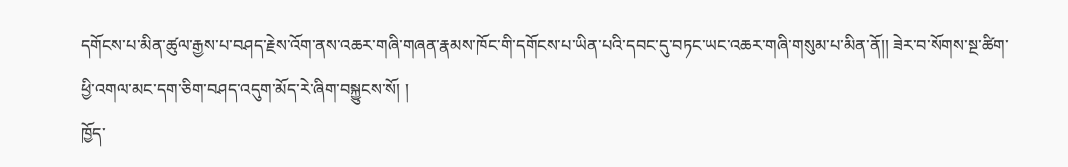དགོངས་པ་མིན་ཚུལ་རྒྱས་པ་བཤད་རྗེས་འོག་ནས་འཆར་གཞི་གཞན་རྣམས་ཁོང་གི་དགོངས་པ་ཡིན་པའི་དབང་དུ་བཏང་ཡང་འཆར་གཞི་གསུམ་པ་མིན་ནོ།། ཟེར་བ་སོགས་སྔ་ཚིག་ཕྱི་འགལ་མང་དག་ཅིག་བཤད་འདུག་མོད་རེ་ཞིག་བསྐྱུངས་སོ། །
ཁྱོད་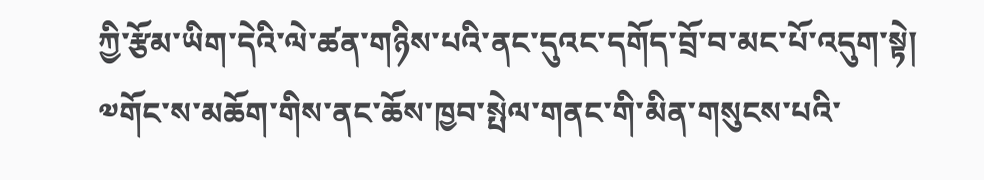ཀྱི་རྩོམ་ཡིག་དེའི་ལེ་ཚན་གཉིས་པའི་ནང་དུའང་དགོད་བྲོ་བ་མང་པོ་འདུག་སྟེ། ༧གོང་ས་མཆོག་གིས་ནང་ཆོས་ཁྱབ་སྤེལ་གནང་གི་མིན་གསུངས་པའི་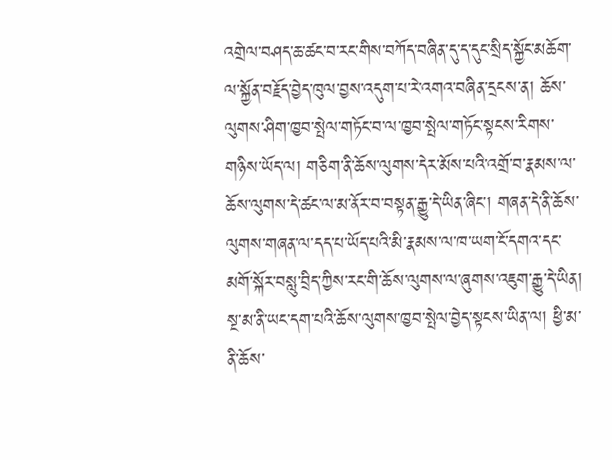འགྲེལ་བཤད་ཆ་ཚང་བ་རང་གིས་བཀོད་བཞིན་དུ་ད་དུང་སྲིད་སྐྱོང་མཆོག་ལ་སྐྱོན་བརྗོད་བྱེད་ཁུལ་བྱས་འདུག་པ་རེ་འགའ་བཞིན་དྲངས་ན། ཆོས་ལུགས་ཤིག་ཁྱབ་སྤེལ་གཏོང་བ་ལ་ཁྱབ་སྤེལ་གཏོང་སྟངས་རིགས་གཉིས་ཡོད་ལ། གཅིག་ནི་ཆོས་ལུགས་དེར་མོས་པའི་འགྲོ་བ་རྣམས་ལ་ཆོས་ལུགས་དེ་ཚང་ལ་མ་ནོར་བ་བསྟན་རྒྱུ་དེ་ཡིན་ཞིང་། གཞན་དེ་ནི་ཆོས་ལུགས་གཞན་ལ་དད་པ་ཡོད་པའི་མི་རྣམས་ལ་ཁ་ཡག་ངོ་དགའ་དང་མགོ་སྐོར་བསླུ་བྲིད་ཀྱིས་རང་གི་ཆོས་ལུགས་ལ་ཞུགས་འཇུག་རྒྱུ་དེ་ཡིན། སྔ་མ་ནི་ཡང་དག་པའི་ཆོས་ལུགས་ཁྱབ་སྤེལ་བྱེད་སྟངས་ཡིན་ལ། ཕྱི་མ་ནི་ཆོས་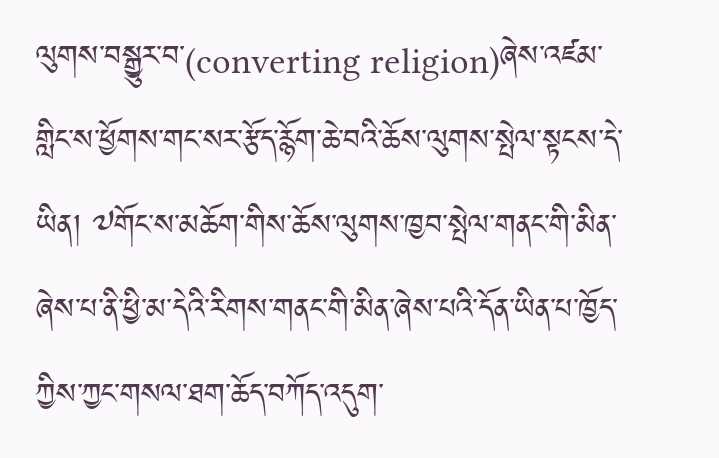ལུགས་བསྒྱུར་བ་(converting religion)ཞེས་འཛམ་གླིང་ས་ཕྱོགས་གང་སར་རྩོད་རྙོག་ཆེ་བའི་ཆོས་ལུགས་སྤེལ་སྟངས་དེ་ཡིན། ༧གོང་ས་མཆོག་གིས་ཆོས་ལུགས་ཁྱབ་སྤེལ་གནང་གི་མིན་ཞེས་པ་ནི་ཕྱི་མ་དེའི་རིགས་གནང་གི་མིན་ཞེས་པའི་དོན་ཡིན་པ་ཁྱོད་ཀྱིས་ཀྱང་གསལ་ཐག་ཆོད་བཀོད་འདུག་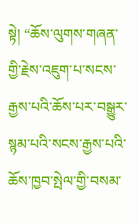སྟེ། “ཆོས་ལུགས་གཞན་གྱི་རྗེས་འཇུག་པ་སངས་རྒྱས་པའི་ཆོས་པར་བསྒྱུར་སྙམ་པའི་སངས་རྒྱས་པའི་ཆོས་ཁྱབ་སྤེལ་གྱི་བསམ་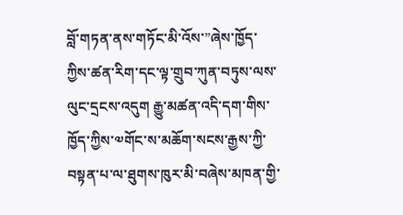བློ་གཏན་ནས་གཏོང་མི་འོས་”ཞེས་ཁྱོད་ཀྱིས་ཚན་རིག་དང་ལྟ་གྲུབ་ཀུན་བཏུས་ལས་ལུང་དྲངས་འདུག རྒྱུ་མཚན་འདི་དག་གིས་ཁྱོད་ཀྱིས་༧གོང་ས་མཆོག་སངས་རྒྱས་ཀྱི་བསྟན་པ་ལ་ཐུགས་ཁུར་མི་བཞེས་མཁན་གྱི་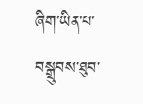ཞིག་ཡིན་པ་བསྒྲུབས་ཐུབ་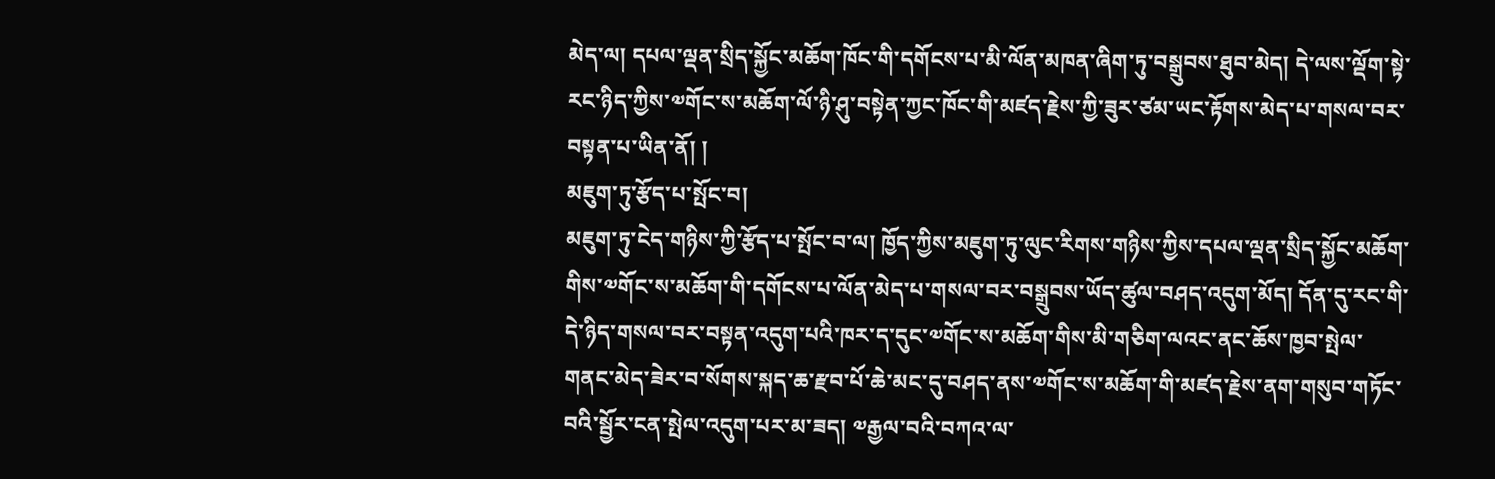མེད་ལ། དཔལ་ལྡན་སྲིད་སྐྱོང་མཆོག་ཁོང་གི་དགོངས་པ་མི་ལོན་མཁན་ཞིག་ཏུ་བསྒྲུབས་ཐུབ་མེད། དེ་ལས་ལྡོག་སྟེ་རང་ཉིད་ཀྱིས་༧གོང་ས་མཆོག་ལོ་ཉི་ཤུ་བསྟེན་ཀྱང་ཁོང་གི་མཛད་རྗེས་ཀྱི་ཟུར་ཙམ་ཡང་རྟོགས་མེད་པ་གསལ་བར་བསྟན་པ་ཡིན་ནོ། །
མཇུག་ཏུ་རྩོད་པ་སྤོང་བ།
མཇུག་ཏུ་ངེད་གཉིས་ཀྱི་རྩོད་པ་སྤོང་བ་ལ། ཁྱོད་ཀྱིས་མཇུག་ཏུ་ལུང་རིགས་གཉིས་ཀྱིས་དཔལ་ལྡན་སྲིད་སྐྱོང་མཆོག་གིས་༧གོང་ས་མཆོག་གི་དགོངས་པ་ལོན་མེད་པ་གསལ་བར་བསྒྲུབས་ཡོད་ཚུལ་བཤད་འདུག་མོད། དོན་དུ་རང་གི་དེ་ཉིད་གསལ་བར་བསྟན་འདུག་པའི་ཁར་ད་དུང་༧གོང་ས་མཆོག་གིས་མི་གཅིག་ལའང་ནང་ཆོས་ཁྱབ་སྤེལ་གནང་མེད་ཟེར་བ་སོགས་སྐད་ཆ་རྫབ་པོ་ཆེ་མང་དུ་བཤད་ནས་༧གོང་ས་མཆོག་གི་མཛད་རྗེས་ནག་གསུབ་གཏོང་བའི་སྦྱོར་ངན་སྤེལ་འདུག་པར་མ་ཟད། ༧རྒྱལ་བའི་བཀའ་ལ་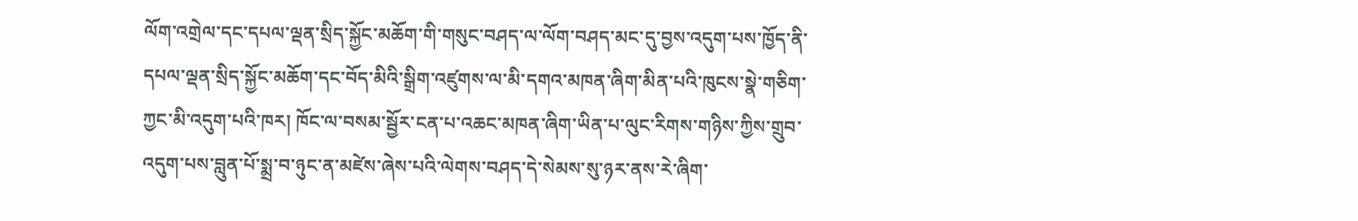ལོག་འགྲེལ་དང་དཔལ་ལྡན་སྲིད་སྐྱོང་མཆོག་གི་གསུང་བཤད་ལ་ལོག་བཤད་མང་དུ་བྱས་འདུག་པས་ཁྱོད་ནི་དཔལ་ལྡན་སྲིད་སྐྱོང་མཆོག་དང་བོད་མིའི་སྒྲིག་འཛུགས་ལ་མི་དགའ་མཁན་ཞིག་མིན་པའི་ཁུངས་སྣེ་གཅིག་ཀྱང་མི་འདུག་པའི་ཁར། ཁོང་ལ་བསམ་སྦྱོར་ངན་པ་འཆང་མཁན་ཞིག་ཡིན་པ་ལུང་རིགས་གཉིས་ཀྱིས་གྲུབ་འདུག་པས་བླུན་པོ་སྨྲ་བ་ཉུང་ན་མཛེས་ཞེས་པའི་ལེགས་བཤད་དེ་སེམས་སུ་ཉར་ནས་རེ་ཞིག་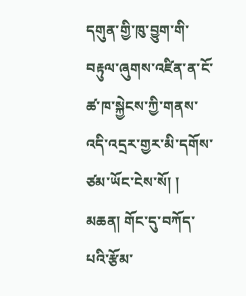དགུན་གྱི་ཁུ་བྱུག་གི་བརྟུལ་ཞུགས་འཛིན་ན་ངོ་ཚ་ཁ་སྐྱེངས་ཀྱི་གནས་འདི་འདྲར་གྱར་མི་དགོས་ཙམ་ཡོང་ངེས་སོ། །
མཆན། གོང་དུ་བཀོད་པའི་རྩོམ་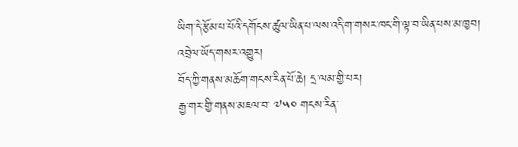ཡིག་དེ་རྩོམ་པ་པོའི་དགོངས་ཚུལ་ཡིན་པ་ལས་འདི་ག་གསར་ཁང་གི་ལྟ་བ་ཡིན་པས་མ་ཁྱབ།
འབྲེལ་ཡོད་གསར་འགྱུར།
བོད་ཀྱི་གནས་མཆོག་གངས་རིན་པོ་ཆེ། དྲ་ལམ་གྱི་པར།
རྒྱ་གར་གྱི་གནས་མཇལ་བ་ ༧༥༠ གངས་རིན་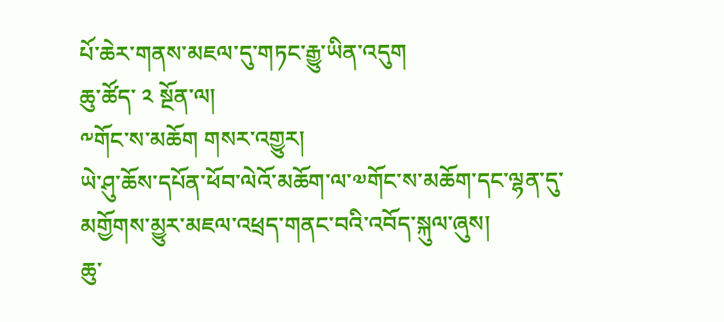པོ་ཆེར་གནས་མཇལ་དུ་གཏང་རྒྱུ་ཡིན་འདུག
ཆུ་ཚོད་ ༢ སྔོན་ལ།
༸གོང་ས་མཆོག གསར་འགྱུར།
ཡེ་ཤུ་ཆོས་དཔོན་ཕོབ་ལེའོ་མཆོག་ལ་༧གོང་ས་མཆོག་དང་ལྷན་དུ་མགྱོགས་མྱུར་མཇལ་འཕྲད་གནང་བའི་འབོད་སྐུལ་ཞུས།
ཆུ་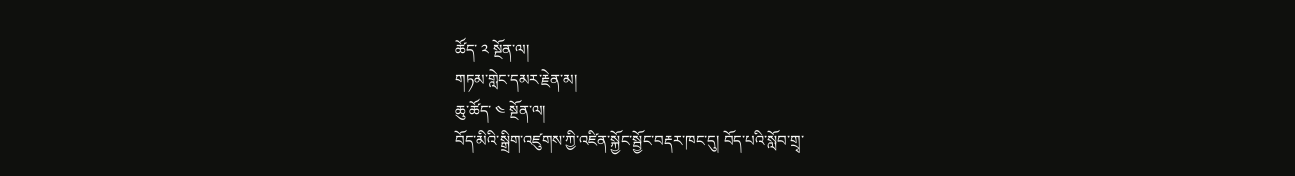ཚོད་ ༢ སྔོན་ལ།
གཏམ་གླེང་དམར་རྗེན་མ།
ཆུ་ཚོད་ ༤ སྔོན་ལ།
བོད་མིའི་སྒྲིག་འཛུགས་ཀྱི་འཛིན་སྐྱོང་སྦྱོང་བརྡར་ཁང་དུ། བོད་པའི་སློབ་གྲྭ་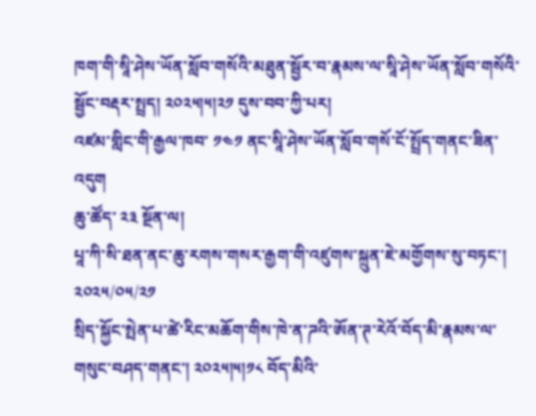ཁག་གི་སཱི་ཤེས་ཡོན་སློབ་གསོའི་མཐུན་སྦྱོར་བ་རྣམས་ལ་སཱི་ཤེས་ཡོན་སློབ་གསོའི་སྦྱོང་བརྡར་སྤྲད། ༢༠༢༥།༥།༢༡ དུས་བབ་ཀྱི་པར།
འཛམ་གླིང་གི་རྒྱལ་ཁབ་ ༡༤༡ ནང་སཱི་ཤེས་ཡོན་སློབ་གསོ་ངོ་སྤྲོད་གནང་ཟིན་འདུག
ཆུ་ཚོད་ ༢༣ སྔོན་ལ།
པཱ་ཀི་སི་ཐན་ནང་ཆུ་རགས་གསར་རྒྱག་གི་འཛུགས་སྐྲུན་ཇེ་མགྱོགས་སུ་བཏང་།
༢༠༢༥/༠༥/༢༡
སྲིད་སྐྱོང་སྤེན་པ་ཚེ་རིང་མཆོག་གིས་ཁེ་ན་ཌའི་ཨོན་ཊ་རེའོ་བོད་མི་རྣམས་ལ་གསུང་བཤད་གནང་། ༢༠༢༥།༥།༡༨ བོད་མིའི་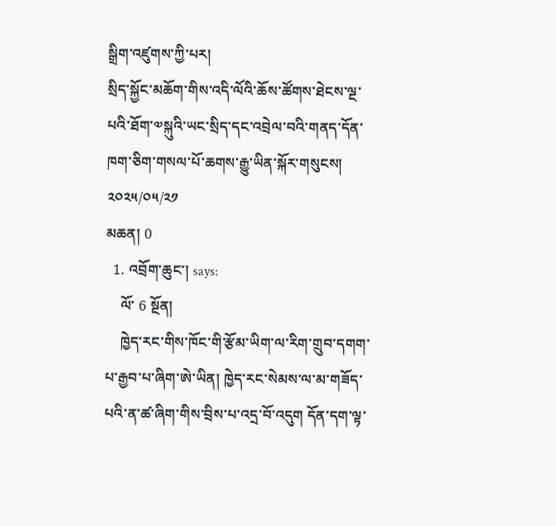སྒྲིག་འཛུགས་ཀྱི་པར།
སྲིད་སྐྱོང་མཆོག་གིས་འདི་ལོའི་ཆོས་ཚོགས་ཐེངས་ལྔ་པའི་ཐོག་༧སྐུའི་ཡང་སྲིད་དང་འབྲེལ་བའི་གནད་དོན་ཁག་ཅིག་གསལ་པོ་ཆགས་རྒྱུ་ཡིན་སྐོར་གསུངས།
༢༠༢༥/༠༥/༢༡
མཆན། 0
  1. འབྲོག་ཆུང་། says:
    ལོ་ 6 སྔོན།
    ཁྱེད་རང་གིས་ཁོང་གི་རྩོམ་ཡིག་ལ་རིག་གྲུབ་དགག་པ་རྒྱབ་པ་ཞིག་ཨེ་ཡིན། ཁྱེད་རང་སེམས་ལ་མ་གཟོད་པའི་ན་ཚ་ཞིག་གིས་བྲིས་པ་འདྲ་བོ་འདུག དོན་དག་ལྟ་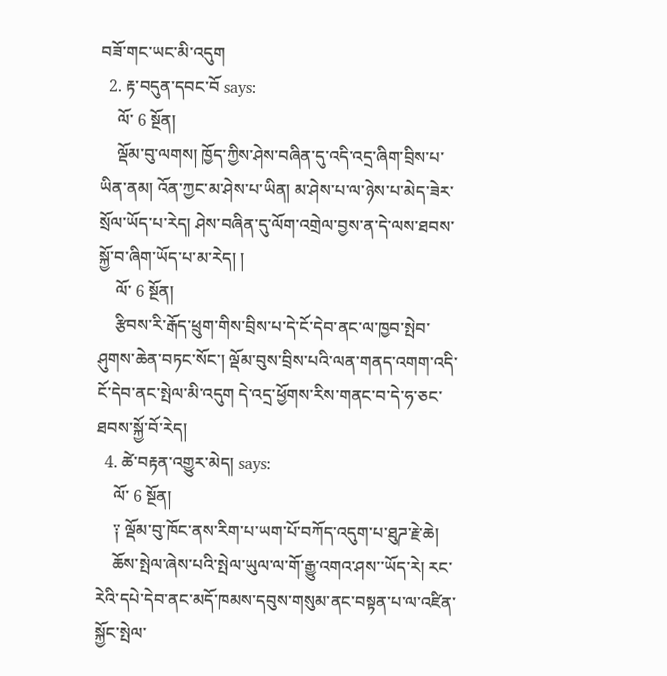བཟོ་གང་ཡང་མི་འདུག
  2. རྟ་བདུན་དབང་བོ says:
    ལོ་ 6 སྔོན།
    ལྡོམ་བུ་ལགས། ཁྱོད་ཀྱིས་ཤེས་བཞིན་དུ་འདི་འདྲ་ཞིག་བྲིས་པ་ཡིན་ནམ། འོན་ཀྱང་མ་ཤེས་པ་ཡིན། མ་ཤེས་པ་ལ་ཉེས་པ་མེད་ཟེར་སྲོལ་ཡོད་པ་རེད། ཤེས་བཞིན་དུ་ལོག་འགྲེལ་བྱས་ན་དེ་ལས་ཐབས་སྐྱོ་བ་ཞིག་ཡོད་པ་མ་རེད། །
    ལོ་ 6 སྔོན།
    རྩིབས་རི་རྒོད་ཕྲུག་གིས་བྲིས་པ་དེ་ངོ་དེབ་ནང་ལ་ཁྱབ་སྤེབ་ཤུགས་ཆེན་བཏང་སོང་། ལྡོམ་བུས་བྲིས་པའི་ལན་གནད་འགག་འདི་ངོ་དེབ་ནང་སྤེལ་མི་འདུག དེ་འདྲ་ཕྱོགས་རིས་གནང་བ་དེ་ཧ་ཅང་ཐབས་སྐྱོ་བོ་རེད།
  4. ཚེ་བརྟན་འགྱུར་མེད། says:
    ལོ་ 6 སྔོན།
    ༑ ལྡོམ་བུ་ཁོང་ནས་རིག་པ་ཡག་པོ་བཀོད་འདུག་པ་ཐུཌ་རྗེ་ཆེ།
    ཆོས་སྤེལ་ཞེས་པའི་སྤེལ་ཡུལ་ལ་གོ་རྒྱུ་འགའ་ཤས་་ཡོད་རེ། རང་རེའི་དཔེ་དེབ་ནང་མདོ་ཁམས་དབུས་གསུམ་ནང་བསྟན་པ་ལ་འཛིན་སྐྱོང་སྤེལ་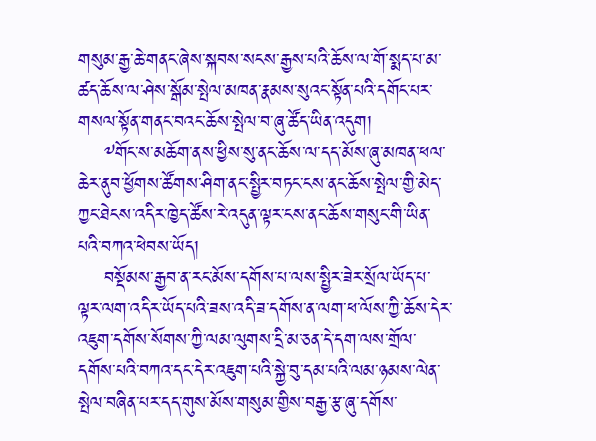གསུམ་རྒྱ་ཆེ་གནང་ཞེས་སྐབས་སངས་རྒྱས་པའི་ཆོས་ལ་གོ་སྨད་པ་མ་ཚད་ཆོས་ལ་ཤེས་སྒོམ་སྤེལ་མཁན་རྣམས་སུའང་སྟོན་པའི་དགོང་པར་གསལ་སྟོན་གནང་བའང་ཆོས་སྤེལ་བ་ཞུ་ཚོད་ཡིན་འདུག།
    ༸གོང་ས་མཆོག་ནས་ཕྱིས་སུ་ནང་ཆོས་ལ་དད་མོས་ཞུ་མཁན་ཕལ་ཆེར་ནུབ་ཕྱོགས་ཚོགས་ཤིག་ནང་སྤྱིར་བཏང་ངས་ནང་ཆོས་སྤེལ་གྱི་མེད་ཀྱང་ཐེངས་འདིར་ཁྱེད་ཚོས་རེ་འདུན་ལྟར་ངས་ནང་ཆོས་གསུང་གི་ཡིན་པའི་བཀའ་ཕེབས་ཡོད།
    བསྡོམས་རྒྱབ་ན་རང་མོས་དགོས་པ་ལས་སྤྱིར་ཟེར་སྲོལ་ཡོད་པ་ལྟར་ལག་འདིར་ཡོད་པའི་ཟས་འདི་ཟ་དགོས་ན་ལག་ཕ་ལོས་ཀྱི་ཆོས་དེར་འཇུག་དགོས་སོགས་ཀྱི་ལམ་ལུགས་དྲི་མ་ཅན་དེ་དག་ལས་གྲོལ་དགོས་པའི་བཀའ་དང་དེར་འཇུག་པའི་སྐྱེ་བུ་དམ་པའི་ལམ་ཉམས་ལེན་སྤེལ་བཞིན་པར་དད་གུས་མོས་གསུམ་གྱིས་བརྒྱ་རྩ་ཞུ་དགོས་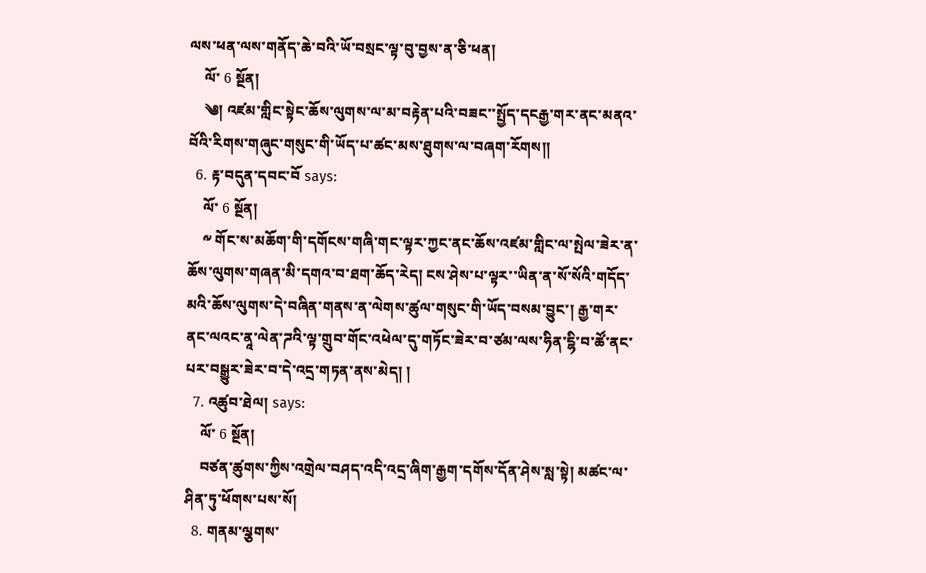ལས་ཕན་ལས་གནོད་ཆེ་བའི་ཡོ་བསྲང་ལྟ་བུ་བྱས་ན་ཅི་ཕན།
    ལོ་ 6 སྔོན།
    ༄། འཛམ་གླིང་སྟེང་ཆོས་ལུགས་ལ་མ་བརྟེན་པའི་བཟང་་སྤྱོད་དངརྒྱ་གར་ནང་མནའ་བོའི་རིགས་གཞུང་གསུང་གི་ཡོད་པ་ཚང་མས་ཐུགས་ལ་བཞག་རོགས།།
  6. རྟ་བདུན་དབང་བོ says:
    ལོ་ 6 སྔོན།
    ༸ གོང་ས་མཆོག་གི་དགོངས་གཞི་གང་ལྟར་ཀྱང་ནང་ཆོས་འཛམ་གླིང་ལ་སྤེལ་ཟེར་ན་ཆོས་ལུགས་གཞན་མི་དགའ་བ་ཐག་ཆོད་རེད། ངས་ཤེས་པ་ལྟར་་ཡིན་ན་སོ་སོའི་གདོད་མའི་ཆོས་ལུགས་དེ་བཞིན་གནས་ན་ལེགས་ཚུལ་གསུང་གི་ཡོད་བསམ་བྱུང་། རྒྱ་གར་ནང་ལའང་ནཱ་ལེན་ཌའི་ལྟ་གྲུབ་གོང་འཕེལ་དུ་གཏོང་ཟེར་བ་ཙམ་ལས་ཧིན་ངྷི་བ་ཚོ་ནང་པར་བསྒྱུར་ཟེར་བ་དེ་འདྲ་གཏན་ནས་མེད། །
  7. འཚུབ་ཐེལ། says:
    ལོ་ 6 སྔོན།
    བཙན་ཚུགས་ཀྱིས་འགྲེལ་བཤད་འདི་འདྲ་ཞིག་རྒྱག་དགོས་དོན་ཤེས་སླ་སྟེ། མཚང་ལ་ཤིན་ཏུ་ཕོགས་པས་སོ།
  8. གནམ་ལྕགས་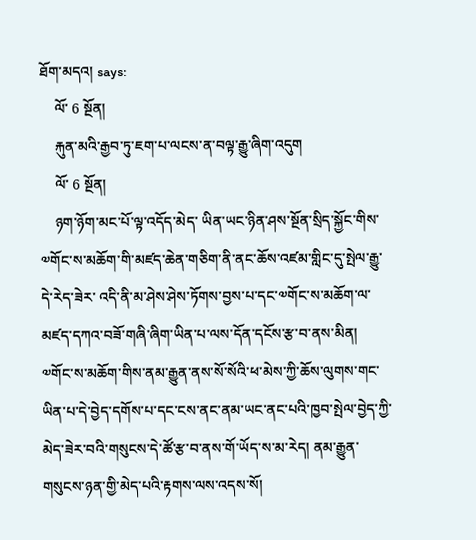ཐོག་མདའ། says:
    ལོ་ 6 སྔོན།
    རྐུན་མའི་རྒྱབ་ཏུ་ཇག་པ་ལངས་ན་བལྟ་རྒྱུ་ཞིག་འདུག
    ལོ་ 6 སྔོན།
    ཉག་ཉོག་མང་པོ་ལྟ་འདོད་མེད་ ཡིན་ཡང་ཉིན་ཤས་སྔོན་སྲིད་སྐྱོང་གིས་༧གོང་ས་མཆོག་གི་མཛད་ཆེན་གཅིག་ནི་ནང་ཆོས་འཛམ་གླིང་དུ་སྤེལ་རྒྱུ་དེ་རེད་ཟེར་ འདི་ནི་མ་ཤེས་ཤེས་ཏོགས་བྱས་པ་དང་༧གོང་ས་མཆོག་ལ་མཛད་དཀའ་བཟོ་གཞི་ཞིག་ཡིན་པ་ལས་དོན་དངོས་རྩ་བ་ནས་མིན། ༧གོང་ས་མཆོག་གིས་ནམ་རྒྱུན་ནས་སོ་སོའི་ཕ་མེས་ཀྱི་ཆོས་ལུགས་གང་ཡིན་པ་དེ་བྱེད་དགོས་པ་དང་ངས་ནང་ནམ་ཡང་ནང་པའི་ཁྱབ་སྤེལ་བྱེད་ཀྱི་མེད་ཟེར་བའི་གསུངས་དེ་ཚོ་རྩ་བ་ནས་གོ་ཡོད་ས་མ་རེད། ནམ་རྒྱུན་གསུངས་ཉན་གྱི་མེད་པའི་རྟགས་ལས་འདས་སོ།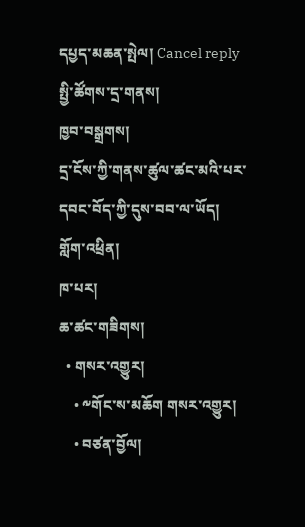དཔྱད་མཆན་སྤེལ། Cancel reply
སྤྱི་ཚོགས་དྲ་གནས།
ཁྱབ་བསྒྲགས།
དྲ་ངོས་ཀྱི་གནས་ཚུལ་ཚང་མའི་པར་དབང་བོད་ཀྱི་དུས་བབ་ལ་ཡོད།
གློག་འཕྲིན།
ཁ་པར།
ཆ་ཚང་གཟིགས།
  • གསར་འགྱུར།
    • ༸གོང་ས་མཆོག གསར་འགྱུར།
    • བཙན་བྱོལ།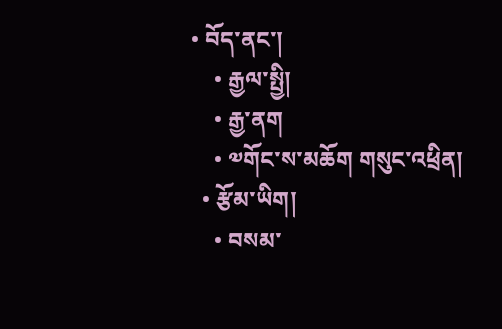• བོད་ནང་།
    • རྒྱལ་སྤྱི།
    • རྒྱ་ནག
    • ༧གོང་ས་མཆོག གསུང་འཕྲིན།
  • རྩོམ་ཡིག།
    • བསམ་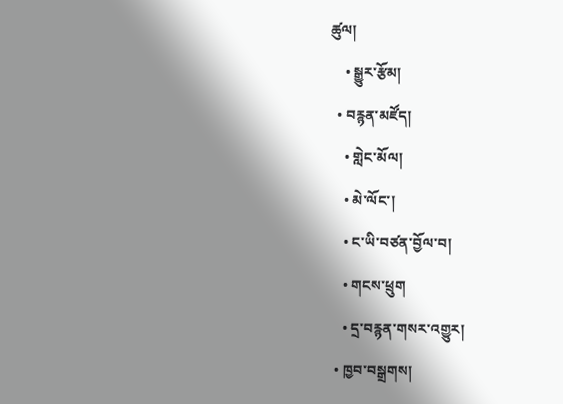ཚུལ།
    • སྒྱུར་རྩོམ།
  • བརྙན་མཛོད།
    • གླེང་མོལ།
    • མེ་ལོང་།
    • ང་ཡི་བཙན་བྱོལ་བ།
    • གངས་ཕྲུག
    • དྲ་བརྙན་གསར་འགྱུར།
  • ཁྱབ་བསྒྲགས།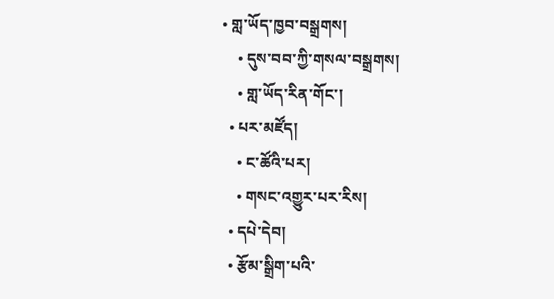• གླ་ཡོད་ཁྱབ་བསྒྲགས།
    • དུས་བབ་ཀྱི་གསལ་བསྒྲགས།
    • གླ་ཡོད་རིན་གོང་།
  • པར་མཛོད།
    • ང་ཚོའི་པར།
    • གསང་འགྱུར་པར་རིས།
  • དཔེ་དེབ།
  • རྩོམ་སྒྲིག་པའི་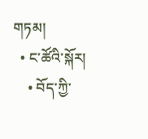གཏམ།
  • ང་ཚོའི་སྐོར།
    • བོད་ཀྱི་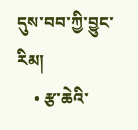དུས་བབ་ཀྱི་བྱུང་རིམ།
    • རྩ་ཆེའི་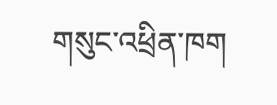གསུང་འཕྲིན་ཁག